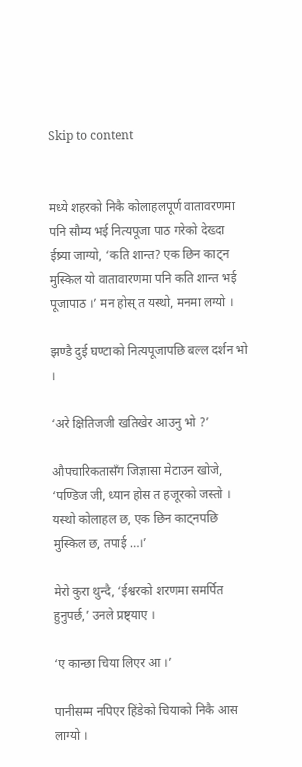Skip to content


मध्ये शहरको निकै कोलाहलपूर्ण वातावरणमा पनि सौम्य भई नित्यपूजा पाठ गरेको देख्दा ईष्र्या जाग्यो, ‘कति शान्त? एक छिन काट्न मुस्किल यो वातावारणमा पनि कति शान्त भई पूजापाठ ।’ मन होस् त यस्थो, मनमा लग्यो ।

झण्डै दुई घण्टाको नित्यपूजापछि बल्ल दर्शन भो ।

‘अरे क्षितिजजी खतिखेर आउनु भो ?’

औपचारिकतासँग जिज्ञासा मेटाउन खोजे, ‘पण्डिज जी, ध्यान होस त हजूरको जस्तो । यस्थो कोलाहल छ, एक छिन काट्नपछि मुस्किल छ, तपाई …।’

मेरो कुरा थुन्दै, ‘ईश्वरको शरणमा समर्पित हुनुपर्छ,’ उनले प्रष्ट्याए ।

‘ए कान्छा चिया लिएर आ ।’

पानीसम्म नपिएर हिंडेको चियाको निकै आस लाग्यो ।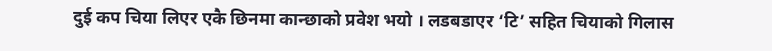दुई कप चिया लिएर एकै छिनमा कान्छाको प्रवेश भयो । लडबडाएर ‘टि’ सहित चियाको गिलास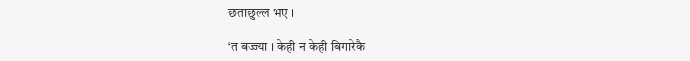छताछुल्ल भए ।

‘त बज्ज्या । केही न केही बिगारेकै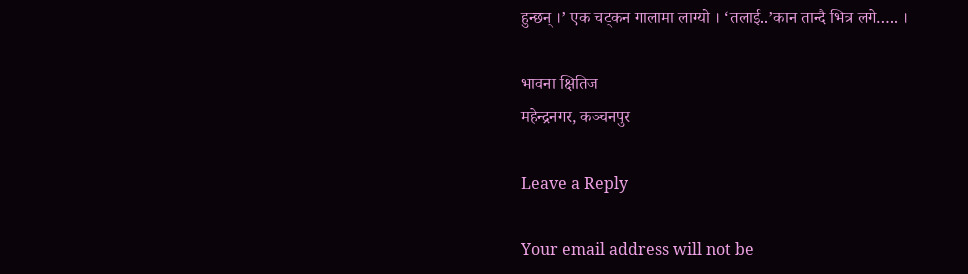हुन्छन् ।’ एक चट्कन गालामा लाग्यो । ‘तलाई..’कान तान्दै भित्र लगे….. ।

भावना क्षितिज
महेन्द्रनगर, कञ्चनपुर

Leave a Reply

Your email address will not be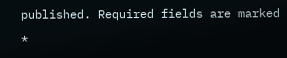published. Required fields are marked *